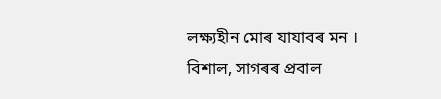লক্ষ্যহীন মোৰ যাযাবৰ মন ।
বিশাল, সাগৰৰ প্ৰবাল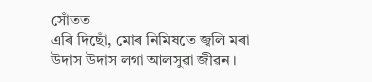সোঁতত
এৰি দিছোঁ, মোৰ নিমিষতে জ্বলি মৰা
উদাস উদাস লগা আলসুৱা জীৱন ।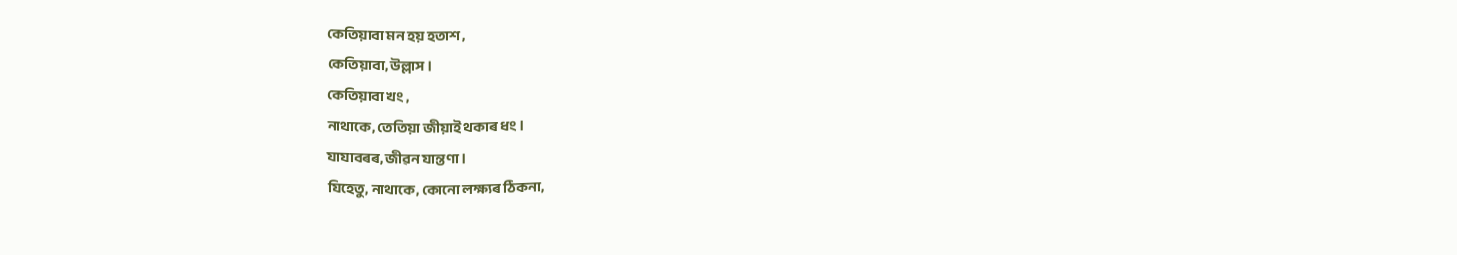কেতিয়াবা মন হয় হতাশ ,
কেতিয়াবা, উল্লাস ।
কেতিয়াবা খং ,
নাথাকে, তেতিয়া জীয়াই থকাৰ ধং ।
যাযাবৰৰ, জীৱন যান্তণা ।
যিহেতু, নাথাকে, কোনো লক্ষ্যৰ ঠিকনা,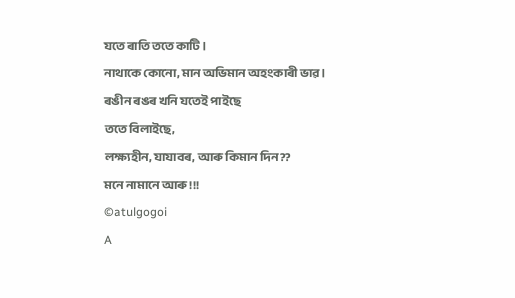যতে ৰাতি ততে কাটি ।
নাথাকে কোনো, মান অভিমান অহংকাৰী ভাৱ।
ৰঙীন ৰঙৰ খনি যতেই পাইছে
ততে বিলাইছে,
লক্ষ্যহীন, যাযাবৰ, আৰু কিমান দিন??
মনে নামানে আৰু!!!
©atulgogoi
A